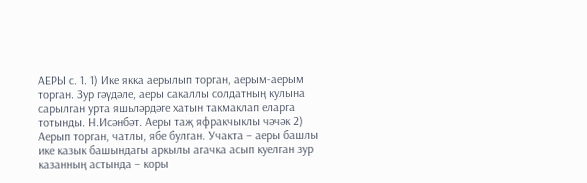АЕРЫ с. 1. 1) Ике якка аерылып торган, аерым-аерым торган. Зур гәүдәле, аеры сакаллы солдатның кулына сарылган урта яшьләрдәге хатын такмаклап еларга тотынды. Н.Исәнбәт. Аеры таҗ яфракчыклы чәчәк 2) Аерып торган, чатлы, ябе булган. Учакта – аеры башлы ике казык башындагы аркылы агачка асып куелган зур казанның астында – коры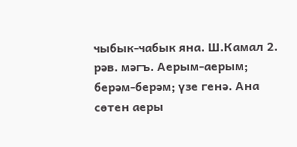чыбык-чабык яна. Ш.Камал 2. рәв. мәгъ. Аерым-аерым; берәм-берәм; үзе генә. Ана сөтен аеры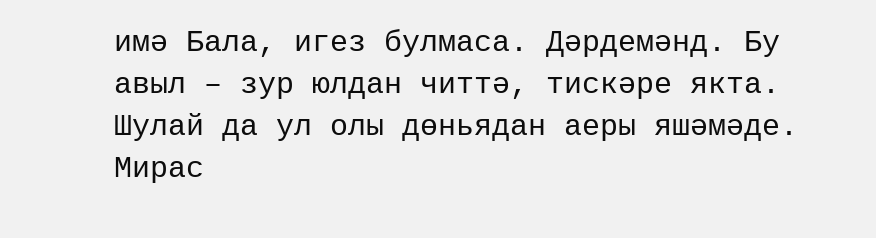имә Бала, игез булмаса. Дәрдемәнд. Бу авыл – зур юлдан читтә, тискәре якта. Шулай да ул олы дөньядан аеры яшәмәде. Мирас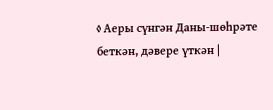◊ Аеры сүнгән Даны-шөһрәте беткән, дәвере үткән |